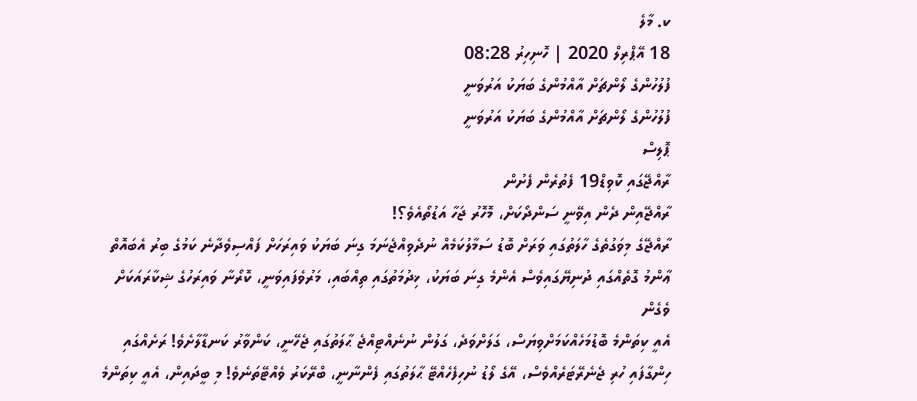ކ. މާލެ
18 އޭޕްރިލް 2020 | ހޮނިހިރު 08:28
ފުލުހުންގެ ލޯންޗަށް އާއްމުންގެ ބަޔަކު އަރުވަނީ
ފުލުހުންގެ ލޯންޗަށް އާއްމުންގެ ބަޔަކު އަރުވަނީ
ޕޮލިސް
ރާއްޖޭގައި ކޮވިޑް19 ފެތުރެން ފެށުން
ރާއްޖޭއިން ދެން އިވޭނީ ސަންދޯކަށް، މޮހޮރު ޖަހާ އަޑުތޯއެވެ؟!
ރާއްޖޭގެ މިވަގުތެގެ ހާލަތުގައި ވަރަށް ބޮޑު ސަމާލުކަމެއް ނުދެވިއްޖެނަމަ ގިނަ ބަޔަކު ވައިރަހަށް ފައްސިވެދާނެ ކަމުގެ ބިރު އެބައޮތް
ޢާންމު ގޮތެއްގައި ދުނިޔޭގައިވެސް އެންމެ ގިނަ ބަޔަކު، ޚިދުމަތުގައި ތިއްބައި، މަރުވެފައިވަނީ، ކޮރޯނާ ވައިރަހުގެ ޝިކާރައަކަށް ވެގެން
އެއީ ކިތަންމެ ބޮޑުމަހެއްކަމަށްވިޔަސް، ގަލަށްވަދެ، ގަލުން ނުނެއްޓިއްޖެ ޙާލަތުގައި ޖެހޭނީ، ކަންވާރު ކަނޑާލާށެވެ! ރަށެއްގައި ހިންގާފައި ހުރި ޖެނެރޭޓަރެއްވެސް، އޭގެ ލޯޑު ނުހިފެހެއްޓޭ ޙާލަތުގައި ފެންނާނީ، ބްރޭކަރު ވެއްޓޭތަނެވެ! މި ބީދައިން، އެއީ ކިތަންމެ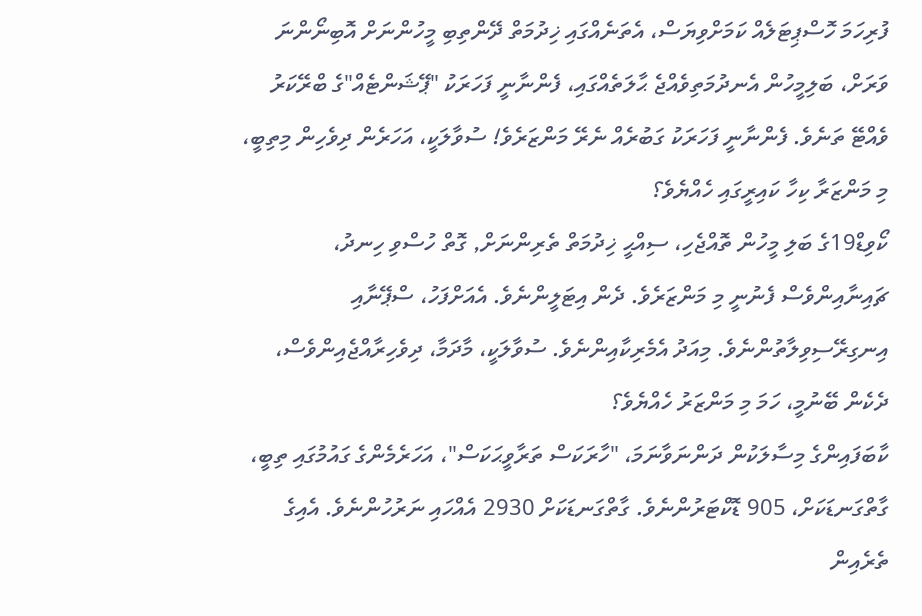ފުރިހަމަ ހޮސްޕިޓަލެއް ކަމަށްވިޔަސް، އެތަނެއްގައި ޚިދުމަތް ދޭންތިބި މީހުންނަށް އޮބިނޯންނަ ވަރަށް، ބަލިމީހުން އެނދުމަތިވެއްޖެ ޙާލަތެއްގައި، ފެންނާނީ ފަހަރަކު "ޕޭޝަންޓެއް"ގެ ބްރޭކަރު ވެއްޓޭ ތަނެވެ. ފެންނާނީ ފަހަރަކު ގަބުރެއް ނެރޭ މަންޒަރެވެ! ސުވާލަކީ، އަހަރެން ދިވެހިން މިތިބީ، މި މަންޒަރާ ކިހާ ކައިރީގައި ހެއްޔެވެ؟
ކޯވިޑް19ގެ ބަލި މީހުން ތޮއްޖެހި، ސިއްޙީ ޚިދުމަތް ތެރިންނަށް, ގޮތް ހުސްވި ހިނދު، ޗައިނާއިންވެސް ފެނުނީ މި މަންޒަރެވެ. ދެން އިޓަލީންނެވެ. އެއަށްފަހު، ސްޕޭނާއި އިނގިރޭސިވިލާތުންނެވެ. މިއަދު އެމެރިކާއިންނެވެ. ސުވާލަކީ، މާދަމާ، ދިވެހިރާއްޖެއިންވެސް، ދެކެން ބޭނުމީ، ހަމަ މި މަންޒަރު ހެއްޔެވެ؟
ކާބަފައިންގެ މިސާލަކުން ދަންނަވާނަމަ، "ހާރަކަސް ތަރާވީޙަކަސް"، އަހަރެމެންގެ ގައުމުގައި ތިބީ، ގާތްގަނޑަކަށް، 905 ޑޮކްޓަރުންނެވެ. ގާތްގަނޑަކަށް 2930 އެއްހައި ނަރުހުންނެވެ. އެއިގެ ތެރެއިން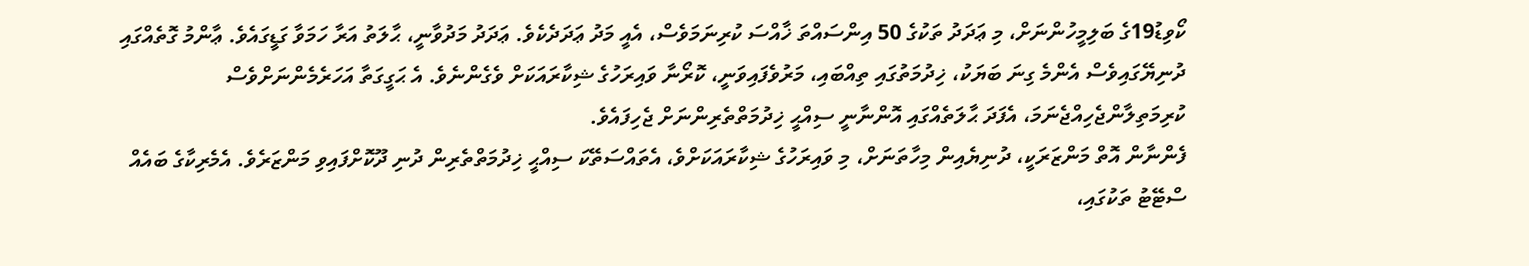ކޯވިޑު19ގެ ބަލިމީހުންނަށް، މި ޢަދަދު ތަކުގެ 50 އިންސައްތަ ޚާއްސަ ކުރިނަމަވެސް، އެއީ މަދު ޢަދަދެކެވެ. ޢަދަދު މަދުވާނީ، ޙާލަތު އަރާ ހަމަވާ ގަޑީގައެވެ. ޢާންމު ގޮތެއްގައި ދުނިޔޭގައިވެސް އެންމެ ގިނަ ބަޔަކު، ޚިދުމަތުގައި ތިއްބައި، މަރުވެފައިވަނީ، ކޮރޯނާ ވައިރަހުގެ ޝިކާރައަކަށް ވެގެންނެވެ. އެ ޙަގީގަތާ އަހަރެމެންނަށްވެސް ކުރިމަތިލާންޖެހިއްޖެނަމަ، އެފަދަ ޙާލަތެއްގައި އޮންނާނީ ސިއްޙީ ޚިދުމަތްތެރިންނަށް ޖެހިފައެވެ.
ފެންނާން އޮތް މަންޒަރަކީ، ދުނިޔެއިން މިހާތަނަށް، މި ވައިރަހުގެ ޝިކާރައަކަށްވެ، އެތައްސަތޭކަ ސިއްޙީ ޚިދުމަތްތެރިން ދުނި ދޫކޮށްފައިވި މަންޒަރެވެ. އެމެރިކާގެ ބައެއް ސްޓޭޓު ތަކުގައި،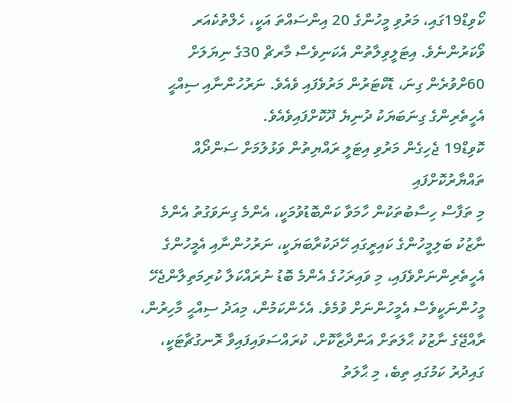ކޯވިޑް19ގައި، މަރުވި މީހުންގެ 20 އިންސައްތަ އަކީ، ހެލްތުކެއަރ ވޯކަރުންނެވެ. އިޓަލީވިލާތުން އެކަނިވެސް މާރޗް 30ގެ ނިޔަލަށް 60ށްވުރެން ގިނަ، ޑޮކްޓަރުން މަރުވެފައި ވެއެވެ. ނަރުހުންނާއި ސިއްޙީ އެހީތެރިންގެ ގިނަބަޔަކު ދުނިޔެ ދޫކޮށްފައިވެއެވެ.
ކޮވިޑް19 ޖެހިގެން މަރުވި އިޓަލީ ރައްޔިތުން ވަޅުލުމަށް ސަންދޯއް ތައްޔާރުކޮށްފައި
މި ތަފާސް ހިސާބުތަކުން ހާމަވާ ކަންބޮޑުވުމަކީ، އެންމެ ގިނަވަގުތު އެންމެ ނާޒުކު ބަލިމީހުންގެ ކައިރީގައި ހޭދަކުރާބަޔަކީ، ނަރުހުންނާއި އެމީހުންގެ އެހީތެރިންނަށްވެފައި، މި ވައިރަހުގެ އެންމެ ބޮޑު ނުރައްކަލާ ކުރިމަތިލާންޖެހޭ މީހުންނަކީވެސް އެމީހުންނަށް ވުމެވެ. އެހެންކަމުން، މިއަދު ސިއްޙީ މާހިރުން، ރާއްޖޭގެ ނާޒުކު ޙާލަތަށް އަންދާޒާކޮށް، ކުރައްސަވައިފައިވާ ރޮނގުޗާޓަކީ، ގައިދުރު ކަމުގައި ތިބެ، މި ޙާލަތު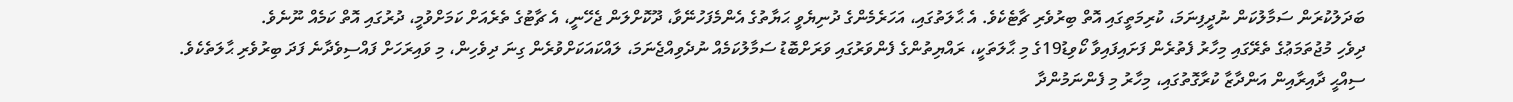ބަދަލުކުރަން ސަމާލުކަން ނުދީފިނަމަ، ކުރިމަތީގައި އޮތް ބިރުވެރި ޗާޓެކެވެ. އެ ޙާލަތުގައި، އަހަރެމެންގެ ދުނިޔެވީ ޙަޔާތުގެ އެންމެފަހުނޭވާ، ދޫކޮށްލަން ޖެހޭނީ، އެ ޗާޓުގެ ތެރެއަށް ކަމަށްވުމީ، ދުރުގައި އޮތް ކަމެއް ނޫނެވެ.
ދިވެހި މުޖުތަމަޢުގެ ތެރޭގައި މިހާރު ފެތުރެން ފަށައިފައިވާ ކޯވިޑު19ގެ މި ޙާލަތަކީ، ރައްޔިތުންގެ ފެންވަރުގައި ވަރަށްބޮޑު ސަމާލުކަމެއް ނުދެވިއްޖެނަމަ، ލައްކައަކަށްވުރެން ގިނަ ދިވެހިން، މި ވައިރަހަށް ފައްސިވެދާނެ ފަދަ ބިރުވެރި ޙާލަތެކެވެ.
ސިއްޙީ ދާއިރާއިން އަންދާޒާ ކުރާގޮތުގައި، މިހާރު މި ފެންނަމުންދާ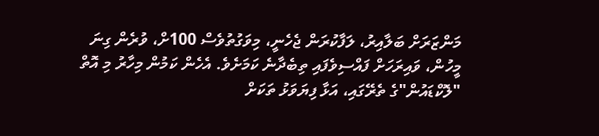މަންޒަރަށް ބަލާއިރު، ލަފާކުރަން ޖެހެނީ، މިވަގުތުވެސް 100ށް، ވުރެން ގިނަ މީހުން، ވައިރަހަށް ފައްސިވެފައި ތިބެދާނެ ކަމަށެވެ. އެހެން ކަމުން މިހާރު މި އޮތް "ލޮކްޑައުން"ގެ ތެރޭގައި، އަޅާ ފިޔަވަޅު ތަކަށް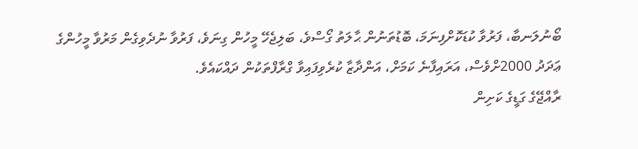ބޯނުލަނބާ، ފަރުވާ ކުޑަކޮށްފިނަމަ، ބޮޑުތަނުން ޙާލަތު ގޯސްވެ، ބަލިޖެހޭ މީހުން ގިނަވެ، ފަރުވާ ނުދެވިގެން މަރުވާ މީހުންގެ ޢަދަދު 2000ށްވެސް، އަރައިފާނެ ކަމަށް، އަންދާޒާ ކުރެވިފައިވާ ގްރާފްތަކުން ދައްކައެވެ.
ރާއްޖޭގެ ގަޑީގެ ކަށިން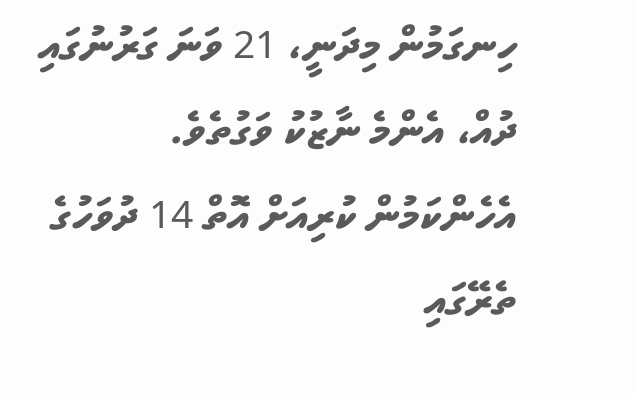ހިނގަމުން މިދަނީ، 21 ވަނަ ގަރުނުގައި ދުއް، އެންމެ ނާޒުކު ވަގުތެވެ. އެހެންކަމުން ކުރިއަށް އޮތް 14 ދުވަހުގެ ތެރޭގައި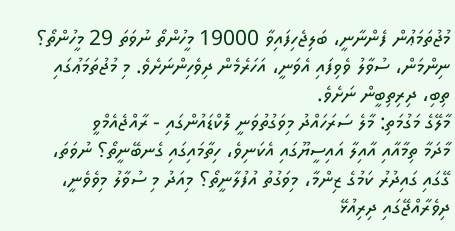މުޖުތަމަޢުން ފެންނާނީ، ބަލިޖެހިފައިވާ 19000 މީހުންތޯ ނުވަތަ 29 މީހުންތޯ؟ ނިންމަން، ސުވާލު ވެވިފައި އެވަނީ، އަހަރެމެން ދިވެހިންނަށެވެ. މި މުޖުތަމަޢުގައި ތިބި، ދިރިތިބީން ނަށެވެ.
މާލޭގެ މަގުމަތި: މާލެ ސަރަހައްދު މިވަގުތުވަނީ ލޮކްޑައުންގައި - ރާއްޖެއެމްވީ
މާދަމާ ތިމާއާއި އާއިލާ އައިސީޔޫގައި އެކަނިވެ، ހިތާމައިގައި ގެނބޭނީތޯ؟ ނުވަތަ، ގޭގައި ގައިދުރު ކަމުގެ ޒިންމާ، މިވަގުތު އުފުލާނީތޯ؟ މިއަދު މި ސުވާލު މިވެވެނީ، ދިވެރާއްޖޭގައި ދިރިއުޅޭ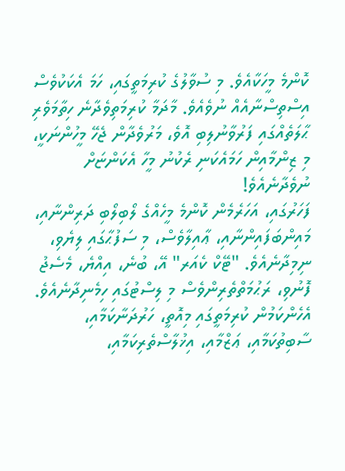ކޮންމެ މީހަކާއެވެ. މި ސުވާލުގެ ކުރިމަތީގައި، ހަމަ އެކަކުވެސް އިސްތިސްނާއެއް ނުވެއެވެ. މާދަމާ ކުރިމަތިވެދާނެ ހިތާމަވެރި ޙާލަތެއްގައި ފަރުވާނުލިބި އޮވެ، މަރުވެދާން ޖެހޭ މީހުންނަކީ، މި ޒިންމާއިން ހަމައެކަނި ރެކުނު މީހާ އެކަންޏަށް ނުވެދާނެއެވެ!
ފަހަރުގައި، އަހަރެމެން ކޮންމެ މީހެއްގެ ލޯބިލޯބި ދަރިންނާއި، މައިންބަފައިންނާއި، ޢާއިލާވެސް، މި ސަފުޙާގައި ލިޔެވި، ނިމިދާނެއެވެ. "ޓޭކް ކެއަރ" އޭ، ބުނެ، އިއްޔެ، މެސެޖު ފޮނުވި، ރަޙުމަތްތެރިންވެސް މި ލިސްޓުގައި ހިމެނިދާނެއެވެ. އެހެންކަމުން ކުރިމަތީގައި މިއޮތީ، ހަރުދަނާކަމާއި، ސާބިތުކަމާއި، ޢަޒްމާއި، އިޚުލާސްތެރިކަމާއި،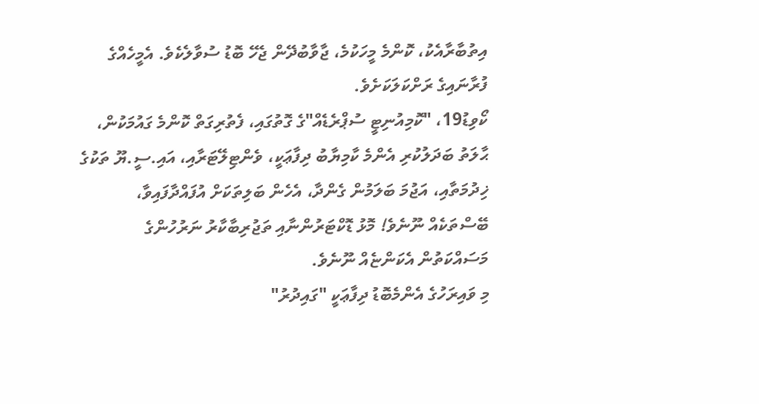އިތުބާރާއެކު، ކޮންމެ މީހަކުމެ، ޖާވާބުދޭން ޖެހޭ ބޮޑު ސުވާލެކެވެ. އެމީހެއްގެ ފުރާނައިގެ ރަށްކަލަކަށެވެ.
ކޯވިޑު19، "ކޮމިއުނިޓީ ސުޕްރެޑެއް"ގެ ގޮތުގައި، ފެތުރިގަތް ކޮންމެ ގައުމަކުން، ޙާލަތު ބަދަލުކުރި އެންމެ ކާމިޔާބު ދިފާޢަކީ، ވެންޓިލޭޓަރާއި، އައި.ސީ.ޔޫ ތަކުގެ ޚިދުމަތާއި، އަޖުމަ ބަލަމުން ގެންދާ، އެހެން ބަލިތަކަށް އުފައްދާފައިވާ، ބޭސްތަކެއް ނޫނެވެ! މޮޅު ޑޮކްޓަރުންނާއި ތަޖުރިބާކާރު ނަރުހުންގެ މަސައްކަތުން އެކަންޏެއް ނޫނެވެ.
މި ވައިރަހުގެ އެންމެބޮޑު ދިފާޢަކީ "ގައިދުރު"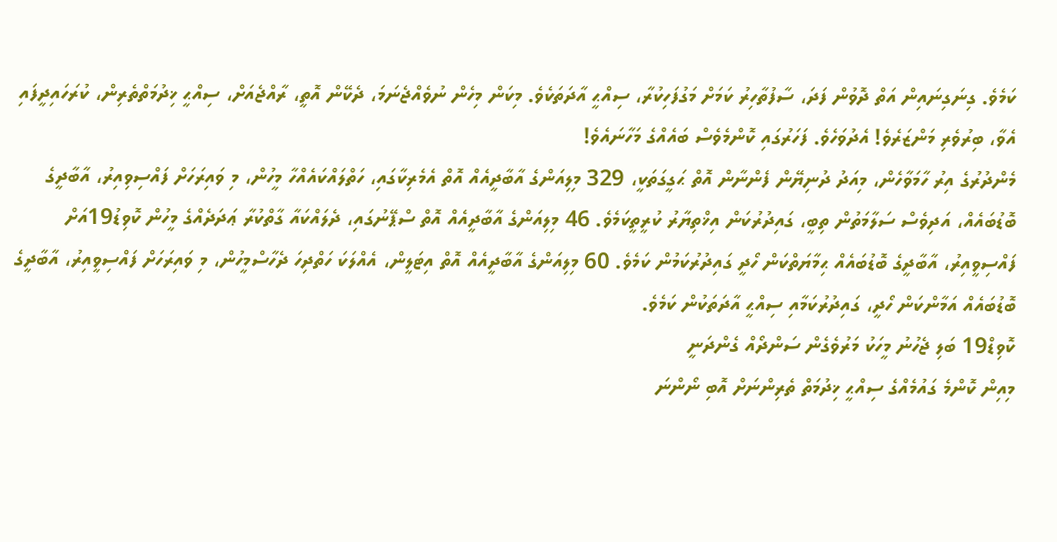ކަމެވެ. ގިނަގިނައިން އަތް ދޮވުން ފަދަ، ސާފުތާހިރު ކަމަށް މަގުފަހިކުރާ، ސިއްޙީ އާދަތަކެވެ. މިކަން މިހެން ނުވެއްޖެނަމަ، ދެކޭން އޮތީ، ރާއްޖެއަށް، ސިއްޙީ ޚިދުމަތްތެރިން، ކުރަހައިދީފައި އެވާ، ބިރުވެރި މަންޒަރެވެ! އެދުވަހެވެ. ފަހަރުގައި ކޮންމެވެސް ބައެއްގެ މަހާނައެވެ!
މެންދުރުގެ އިރު ހާމަވާހެން، މިއަދު ދުނިޔޭން ފެންނާން އޮތް ޙަގީގަތަކީ، 329 މިލިއަންގެ އާބާދީއެއް އޮތް އެމެރިކާގައި، ހަތްލައްކައެއްހާ މީހުން، މި ވައިރަހަށް ފައްސިވިއިރު، އާބާދީގެ ބޮޑުބައެއް، އަދިވެސް ސަލާމަތުން ތިބީ، ގައިދުރުކަން އިޚްތިޔާރު ކުރީތީކަމެވެ. 46 މިލިއަންގެ އާބާދީއެއް އޮތް ސްޕޭނުގައި، ދެލައްކައާ ގާތްކުރާ ޢަދަދެއްގެ މީހުން ކޮވިޑު19އަށް ފައްސިވީއިރު، އާބާދީގެ ބޮޑުބައެއް ޙިމާޔަތްކަން ހޯދީ ގައިދުރުކަމުން ކަމެވެ. 60 މިލިއަންގެ އާބާދީއެއް އޮތް އިޓަލީން، އެއްލަކަ ހަތްދިހަ ދެހާސްމީހުން، މި ވައިރަހަށް ފައްސިވީއިރު، އާބާދީގެ ބޮޑުބައެއް އަމާންކަން ހޯދީ، ގައިދުރުކަމާއި ސިއްޙީ އާދަތަކުން ކަމެވެ.
ކޮވިޑް19 ބަލި ޖެހުނު މީހަކު މަރުވެގެން ސަންދޯއް ގެންދަނީ
މިއިން ކޮންމެ ގައުމެއްގެ ސިއްޙީ ޚިދުމަތް ތެރިންނަށް އޮބި ނޯންނަ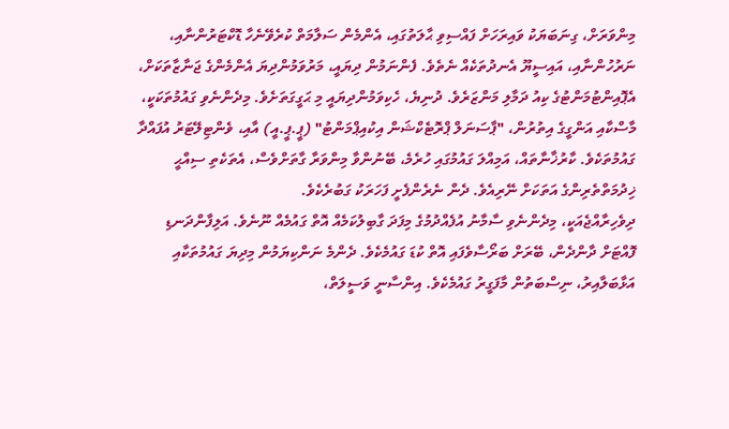މިންވަރަށް، ގިނަބަޔަކު ވައިރަހަށް ފައްސިވި ޙާލަތުގައި، އެންމެން ސަލާމަތް ކުރެވޭނެހާ ޑޮކްޓަރުންނާއި، ނަރުހުންނާއި، އައިސީޔޫ އެނދުތަކެއް ނެތެވެ. ފެންނަމުން ދިޔައީ، މަރުވަމުންދިޔަ އެންމެންގެ ޖަނާޒާތަކަށް، އެޕޮއިންޓުމަންޓުގެ ކިއު ދަމާލި މަންޒަރެވެ. ދުނިޔެ، ހެކިވަމުންދިޔައީ މި ޙަގީގަތަށެވެ. މިދެންނެވި ގައުމުތަކަކީ، މާސްކާއި އަންގީގެ އިތުރުން، "ޕާސަނަލް ޕްރޮޓެކްޝަން އިކުއިޕްމަންޓު" (ޕީ.ޕީ.އީ) އާއި، ވެންޓިލޭޓަރު އުފައްދާ ގައުމުތަކެވެ. ކާރުޚާނާތައް، އަމިއްލަ ގައުމުގައި ހުރެމެ، ބޭނުންވާ މިންވަރާ ގާތަށްވެސް، އެތަކެތި ސިއްޙީ ޚިދުމަތްތެރިންގެ އަތަކަށް ނޭރިއެވެ. ދެން ނެރެންފެށީ ފަހަރަކު ގަބުރެކެވެ.
ދިވެހިރާއްޖެއަކީ، މިދެންނެވި ސާމާނު އުފެއްދުމުގެ މިފަދަ ގާބިލުކަމެއް އޮތް ގައުމެއް ނޫނެވެ. އަލިފާންދަނޑި ފޮއްޓަށް ދާންދެން، ބޭރަށް ބަރޯސާވެފައި އޮތް ކުޑަ ގައުމެކެވެ. ދެންމެ ނަންކިޔަމުން މިދިޔަ ގައުމުތަކާއި އަޅާބަލާއިރު، ނިސްބަތުން މާފަގީރު ގައުމެކެވެ. އިންސާނީ ވަސީލަތް،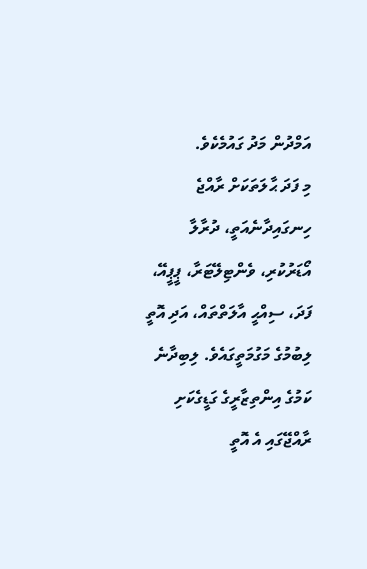އަމްދުން މަދު ގައުމެކެވެ.
މި ފަދަ ޙާލަތަކަށް ރާއްޖެ ހިނގައިދާނެއަތީ، ދުރާލާ އޯޑަރުކުރި، ވެންޓިލޭޓަރާ، ޕީޕީއޭ، ފަދަ، ސިއްޙީ އާލަތްތައް، އަދި އޮތީ ލިބުމުގެ މަގުމަތީގައެވެ. ލިބިދާނެ ކަމުގެ އިންތިޒާރީގެ ގަޑީގެކަށި ރާއްޖޭގައި އެ އޮތީ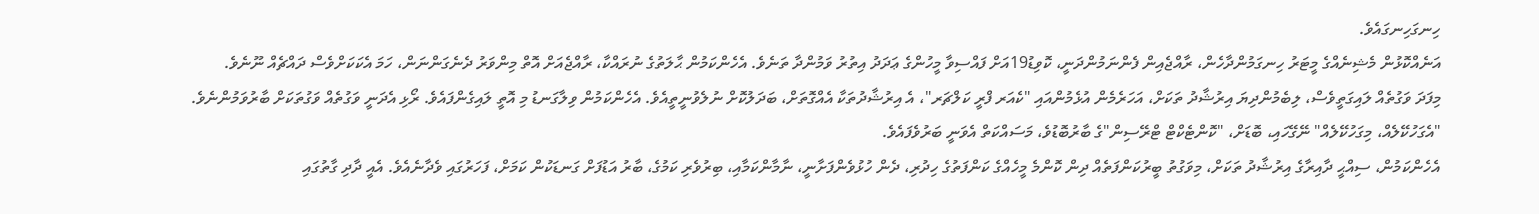ހިނގަހިނގައެވެ.
އަނެއްކޮޅުން މެޝިނެއްގެ މީޓަރު ހިނގަމުންދާހެން، ރާއްޖެއިން ފެންނަމުންދަނީ، ކޮވިޑު19އަށް ފައްސިވާ މީހުންގެ ޢަދަދު އިތުރު ވަމުންދާ ތަނެވެ. އެހެންކަމުން ޙާލަތުގެ ނުރައްކާ، ރާއްޖެއަށް އޮތް މިންވަރު ދެނެގަންނަން، ހަމަ އެކަކަށްވެސް ދައްޗެއް ނޫނެވެ.
މިފަދަ ވަގުތެއް ލައިގަތީވެސް، ލިބެމުންދިޔަ އިރުޝާދު ތަކަށް، އަހަރެމެން އުޅެމުންއައި "ކެއަރ ފްރީ ކަލްޗަރ"، އެ އިރުޝާދުތަކާ އެއްގޮތަށް، ބަދަލުކޮށް ނުލެވުނީތީއެވެ. އެހެންކަމުން ވިލާގަނޑު މި އޮތީ ލައިގެންފައެވެ. ރޯޅި އެދަނީ ވަގުތެއް ވަގުތަކަށް ބާރުވަމުންނެވެ. "އެގަހުކޭލެއް، މިގަހުކޭލެއް" ނޭގޭހައި، ބޮޑަށް، "ކޮންޓެކްޓް ޓްރޭސިން"ގެ ބާރުބޮޑުވެ، މަސައްކަތް އެވަނީ ބަރުވެފައެވެ.
އެހެންކަމުން، ސިއްޙީ ދާއިރާގެ އިރުޝާދު ތަކަށް، މިވަގުތު ބީރުކަންފަތެއް ދިން ކޮންމެ މީހެއްގެ ކަންފަތުގެ ހިދުރި، ދެން ހުޅުވެންފަށާނީ، ނާމާންކަމާއި، ބިރުވެރި ކަމުގެ، ބާރު އަޑުފަށް ގަނޑަކުން ކަމަށް، ފަހަރުގައި ވެދާނެއެވެ. އެއީ ދާދި ގާތުގައި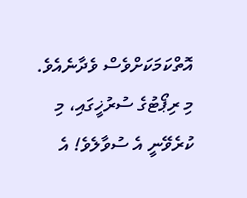އޮތްކަމަކަށްވެސް ވެދާނެއެވެ.
މި ރިޕޯޓުގެ ސުރުޚީގައި، މި ކުރެވޭނީ އެ ސުވާލެވެ! އެ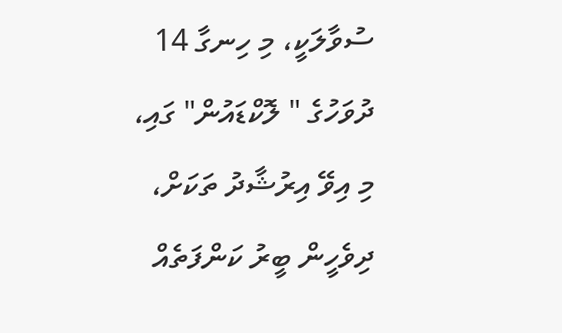ސުވާލަކީ، މި ހިނގާ 14 ދުވަހުގެ " ލޮކްޑައުން" ގައި، މި އިވޭ އިރުޝާދު ތަކަށް، ދިވެހީން ބީރު ކަންފަތެއް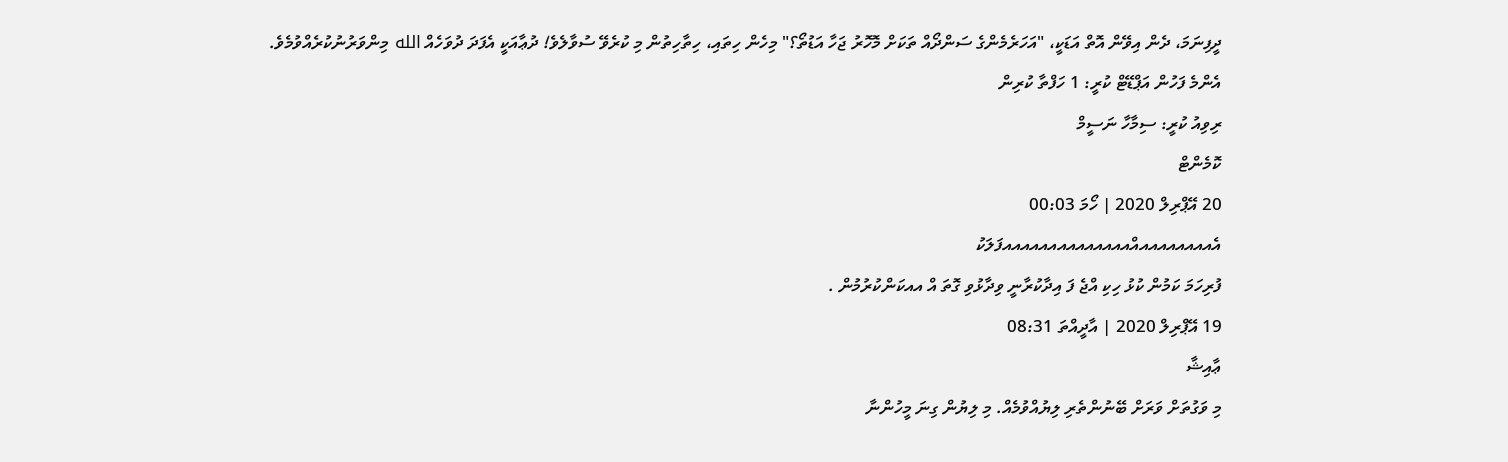ދީފިނަމަ، ދެން އިވޭން އޮތް އަޑަކީ، "އަހަރެމެންގެ ސަންދޯއް ތަކަށް މޮހޮރު ޖަހާ އަޑުތޯ؟" މިހެން ހިތައި، ހިތާހިތުން މި ކުރެވޭ ސުވާލެވެ! ދުޢާއަކީ އެފަދަ ދުވަހެއް الله މިންވަރުނުކުރެއްވުމެވެ.
އެންމެ ފަހުން އަޕްޑޭޓް ކުރީ: 1 ހަފްތާ ކުރިން
ރިވިއު ކުރީ: ސިމާހާ ނަސީމް
ކޮމެންޓް
20 އޭޕްރިލް 2020 | ހޯމަ 00:03
އެއއއއއއއއއްއއއއއއއއއއއއއއފަލަކު
ފުރިހަމަ ކަމުން ކުޅު ހިކި އްޖެ ފަ އިދާކުރާނީ ވިދާޅުވި ގޮތަ އް އއކަންކުރުމުން .
19 އޭޕްރިލް 2020 | އާދީއްތަ 08:31
ޢާއިޝާ
މި ވަގުތަށް ވަރަށް ބޭނުންތެރި ލިޔުއްވުމެއް. މި ލިޔުން ގިނަ މީހުންނާ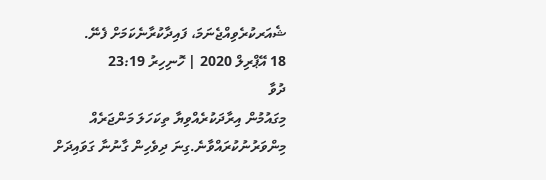ޝެއަރކުރެވިއްޖެނަމަ، ފައިދާކުރާނެކަމަށް ފެނޭ.
18 އޭޕްރިލް 2020 | ހޮނިހިރު 23:19
ދުވާ
މިގައުމުން އިރާދަކުރެއްވިޔާ ތިކަހަލަ މަންޖަރެއް މިންވަރުނުކުރައްވާނެ.ގިނަ ދިވެހިން ގާނުނާ ގަވައިދަށް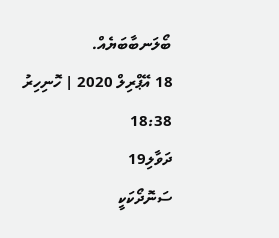ބޯލަނބާބަޔެއް.
18 އޭޕްރިލް 2020 | ހޮނިހިރު 18:38
ދަވާލި19
ސަނޮދޯކަކީ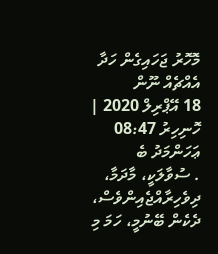މޮހޮރު ޖަހައިގެން ހަދާ އެއްޗެއް ނޫން
18 އޭޕްރިލް 2020 | ހޮނިހިރު 08:47
ޢަހަންމަދު ބެ
. ސުވާލަކީ، މާދަމާ، ދިވެހިރާއްޖެއިންވެސް، ދެކެން ބޭނުމީ، ހަމަ މި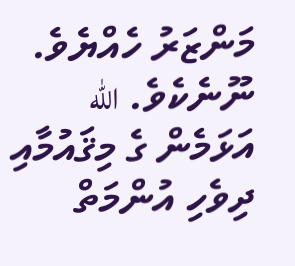މަންޒަރު ހެއްޔެވެ. ނޫނެކެވެ. الله އަޅަމެން ގެ މިޤައުމާއި ދިވެހި އުންމަތް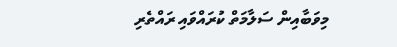މިވަބާއިން ސަލާމަތް ކުރައްވައި ރައްތެރި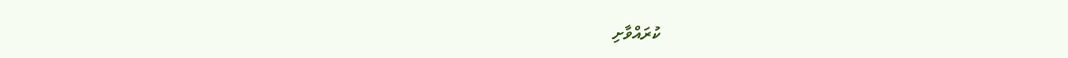ކުރައްވާށި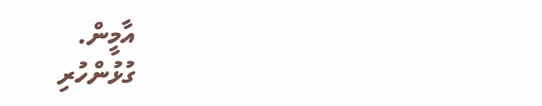އާމީން.
ގުޅުންހުރި